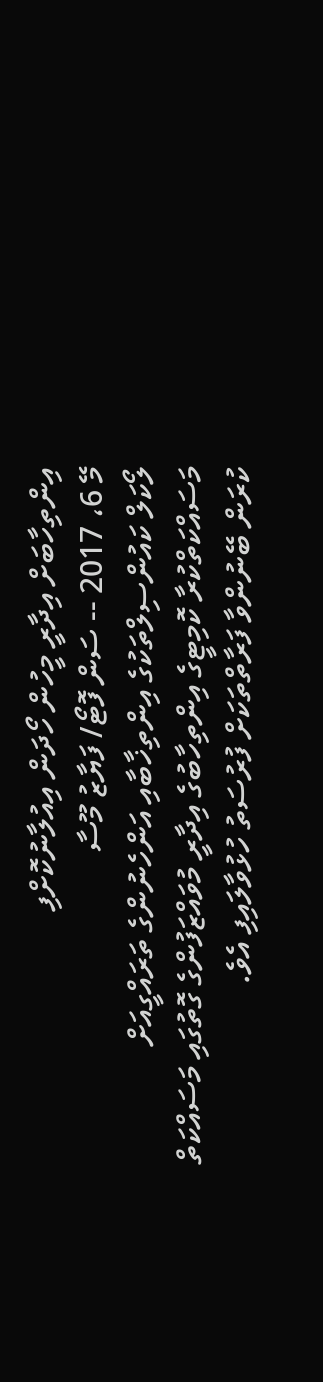އިންތިހާބަށް އިދާރީ މީހުން ހޯދަން އިއުލާނުކޮށްފި
މޭ 6، 2017 -- ސަން ފޮޓޯ/ ފަޔާޒު މޫސާ
ލޯކަލް ކައުންސިލްތަކުގެ އިންތިޚާބާއި އަންހެނުންގެ ތަރައްގީއަށް މަސައްކަތްކުރާ ކޮމިޓީގެ އިންތިހާބުގެ އިދާރީ މުވައްޒަފުންގެ ގޮތުގައި މަސައްކަތް ކުރަން ބޭނުންވާ ފަރާތްތަކަށް ފުރުސަތު ހުޅުވާލައިފި އެވެ.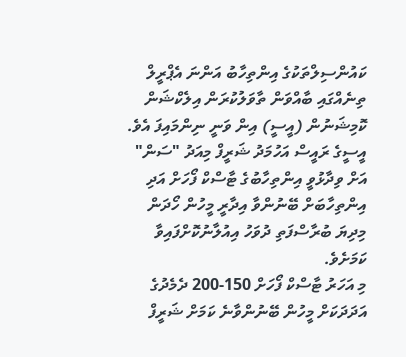ކައުންސިލްތަކުގެ އިންތިހާބު އަންނަ އެޕްރީލް ތިނެއްގައި ބާއްވަން ތާވަލުކުރަން އިލެކްޝަން ކޮމިޝަނުން (އީސީ) އިން ވަނީ ނިންމައިފަ އެވެ.
އީސީގެ ރައީސް އަހުމަދު ޝަރީފް މިއަދު "ސަން" އަށް ވިދާޅުވީ އިންތިހާބުގެ ޓާސްކް ފޯހަށް އަދި އިންތިހާބަށް ބޭނުންވާ އިދާރީ މީހުން ހޯދަން މިދިޔަ ބުރާސްފަތި ދުވަހު އިއުލާނުކޮށްފައިވާ ކަމަށެވެ.
މި އަހަރު ޓާސްކް ފޯހަށް 150-200 ދެމެދުގެ އަދަދަކަށް މީހުން ބޭނުންވާނެ ކަމަށް ޝަރީފް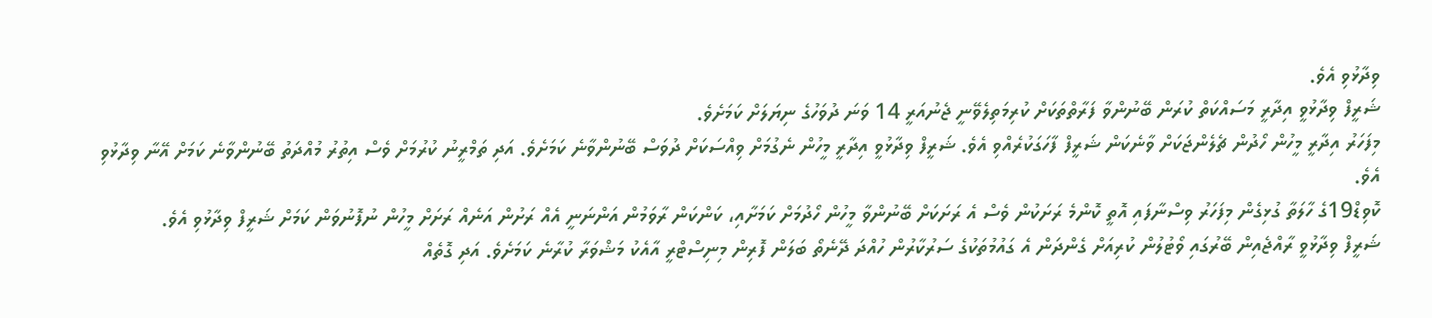ވިދާޅުވި އެވެ.
ޝަރީފް ވިދާޅުވީ އިދާރީ މަސައްކަތް ކުރަން ބޭނުންވާ ފަރާތްތަކަށް ކުރިމަތިލެވޭނީ ޖެނުއަރީ 14 ވަނަ ދުވަހުގެ ނިޔަލަށް ކަމަށެވެ.
މިފަހަރު އިދާރީ މީހުން ހޯދުން ޗެލެންޖަކަށް ވާނެކަން ޝަރީފް ފާހަގަކުރެއްވި އެވެ. ޝަރީފް ވިދާޅުވީ އިދާރީ މީހުން ނެގުމަށް ވިއްސަކަށް ދުވަސް ބޭނުންވާނެ ކަމަށެވެ. އަދި ތަމްރީނު ކުރުމަށް ވެސް އިތުރު މުއްދަތު ބޭނުންވާނެ ކަމަށް އޭނާ ވިދާޅުވި އެވެ.
ކޮވިޑް19ގެ ހާލަތާ ގުޅިގެން މިފަހަރު ވިސްނާފައި އޮތީ ކޮންމެ ރަށަކުން ވެސް އެ ރަށަކަށް ބޭނުންވާ މީހުން ހޯދުމަށް ކަމަށާއި، ކަންކަން ރާވަމުން އަންނަނީ އެއް ރަށުން އަނެއް ރަށަށް މީހުން ނުފޮނުވަން ކަމަށް ޝަރީފް ވިދާޅުވި އެވެ.
ޝަރީފް ވިދާޅުވީ ރާއްޖެއިން ބޭރުގައި ވޯޓުލުން ކުރިއަށް ގެންދަން އެ ގައުމުތަކުގެ ސަރުކާރުން ހުއްދަ ދޭނެތޯ ބަލަން ފޮރިން މިނިސްޓްރީ އާއެކު މަޝްވަރާ ކުރާނެ ކަމަށެވެ. އަދި ގޮތެއް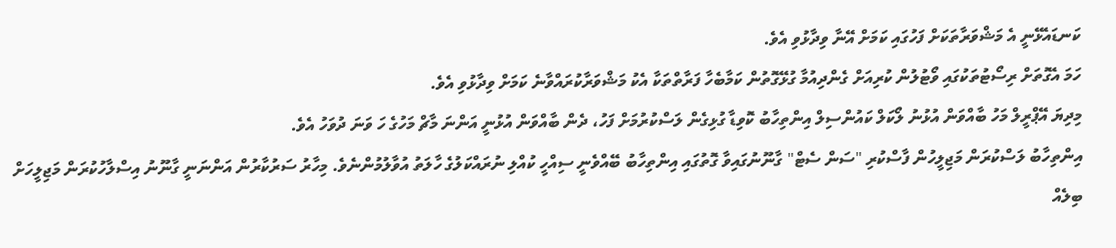ކަނޑައެޅޭނީ އެ މަޝްވަރާތަކަށް ފަހުގައި ކަމަށް އޭނާ ވިދާޅުވި އެވެ.
ހަމަ އެގޮތަށް ރިސޯޓުތަކުގައި ވޯޓުލުން ކުރިއަށް ގެންދިއުމާ ގުޅޭގޮތުން ކަމާބެހާ ފަރާތްތަކާ އެކު މަޝްވަރާކުރައްވާނެ ކަމަށް ވިދާޅުވި އެވެ.
މިދިޔަ އޭޕްރީލް މަހު ބާއްވަން އުޅުނު ލޯކަލް ކައުންސިލް އިންތިހާބު ކޮވިޑާ ގުޅިގެން ލަސްކުރުމަށް ފަހު، ދެން ބާއްވަން އުޅުނީ އަންނަ މާޗް މަހުގެ ހަ ވަނަ ދުވަހު އެވެ.
އިންތިހާބު ލަސްކުރަން މަޖިލީހުން ފާސްކުރި "ސަން ސެޓް" ގާނޫނުގައިވާ ގޮތުގައި އިންތިހާބު ބޭއްވެނީ ސިއްހީ ކުއްލި ނުރައްކަލުގެ ހާލަތު އުވާލުމުންނެވެ. މިހާރު ސަރުކާރުން އަންނަނީ ގާނޫނު އިސްލާހުކުރަން މަޖިލީހަށް ބިލެއް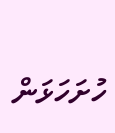ހުށަހަޅަން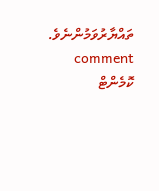ތައްޔާރުވަމުންނެވެ.
comment ކޮމެންޓް